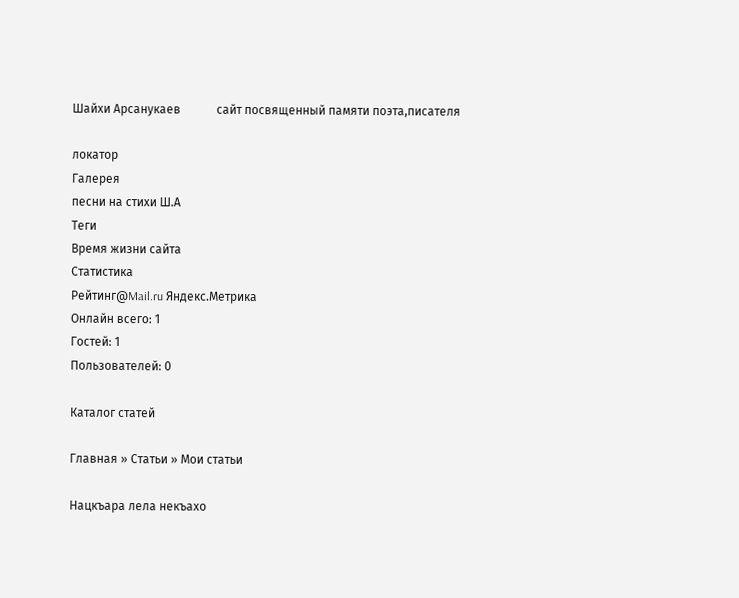Шайхи Арсанукаев            сайт посвященный памяти поэта,писателя

локатор
Галерея
песни на стихи Ш.А
Теги
Время жизни сайта
Статистика
Рейтинг@Mail.ru Яндекс.Метрика
Онлайн всего: 1
Гостей: 1
Пользователей: 0

Каталог статей

Главная » Статьи » Мои статьи

Нацкъара лела некъахо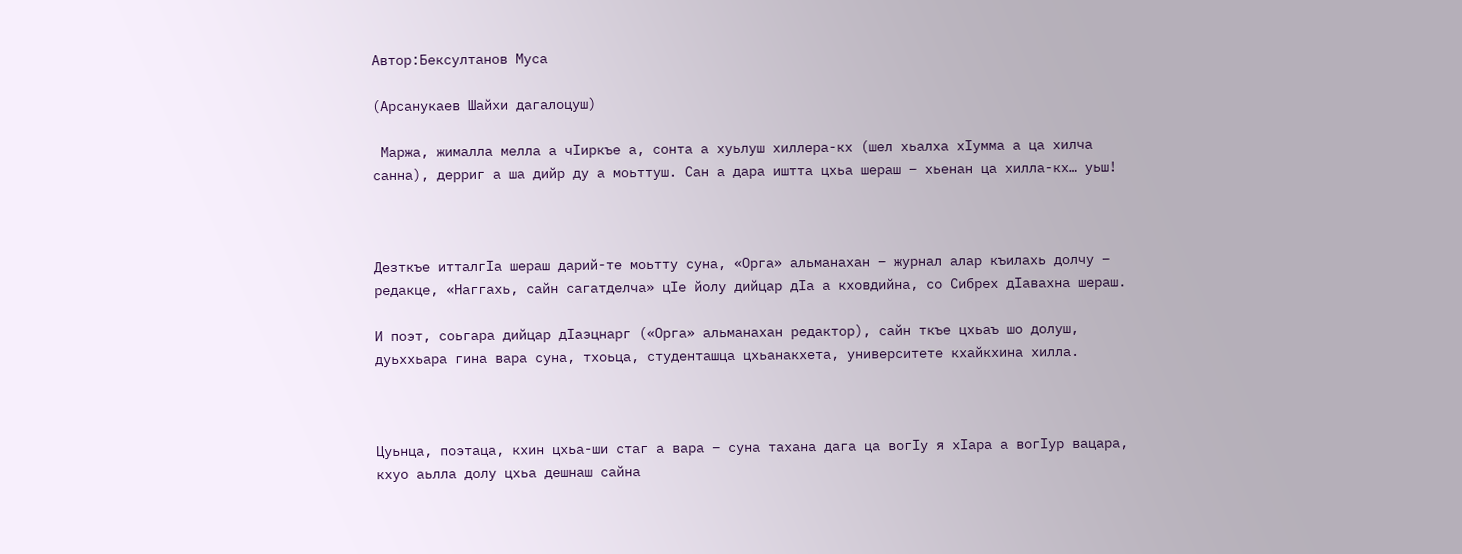Автор:Бексултанов Муса

(Арсанукаев Шайхи дагалоцуш)

 Маржа, жималла мелла а чIиркъе а, сонта а хуьлуш хиллера-кх (шел хьалха хIумма а ца хилча санна), дерриг а ша дийр ду а моьттуш. Сан а дара иштта цхьа шераш – хьенан ца хилла-кх… уьш!



Дезткъе итталгIа шераш дарий-те моьтту суна, «Орга» альманахан – журнал алар къилахь долчу – редакце, «Наггахь, сайн сагатделча» цIе йолу дийцар дIа а кховдийна, со Сибрех дIавахна шераш.

И поэт, соьгара дийцар дIаэцнарг («Орга» альманахан редактор), сайн ткъе цхьаъ шо долуш, дуьххьара гина вара суна, тхоьца, студенташца цхьанакхета, университете кхайкхина хилла.



Цуьнца, поэтаца, кхин цхьа-ши стаг а вара – суна тахана дага ца вогIу я хIара а вогIур вацара, кхуо аьлла долу цхьа дешнаш сайна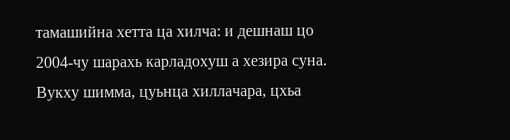тамашийна хетта ца хилча: и дешнаш цо 2004-чу шарахь карладохуш а хезира суна. Вукху шимма, цуьнца хиллачара, цхьа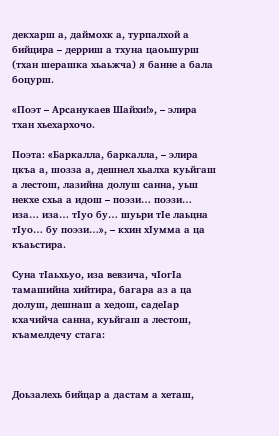декхарш а, даймохк а, турпалхой а бийцира – дерриш а тхуна цаоьшурш (тхан шерашка хьаьжча) я банне а бала боцурш.

«Поэт – Арсанукаев Шайхи!», – элира тхан хьехархочо.

Поэта: «Баркалла, баркалла, – элира цкъа а, шозза а, дешнел хьалха куьйгаш а лестош, лазийна долуш санна, уьш некхе схьа а идош – поэзи… поэзи… иза… иза… тIуо бу… шуьри тIе лаьцна тIуо… бу поэзи…», – кхин хIумма а ца къаьстира.

Суна тIаьхьуо, иза вевзича, чIогIа тамашийна хийтира, багара аз а ца долуш, дешнаш а хедош, садеIар кхачийча санна, куьйгаш а лестош, къамелдечу стага:



Доьзалехь бийцар а дастам а хеташ,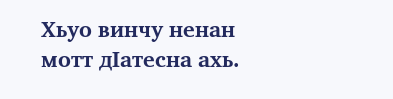Хьуо винчу ненан мотт дIатесна ахь.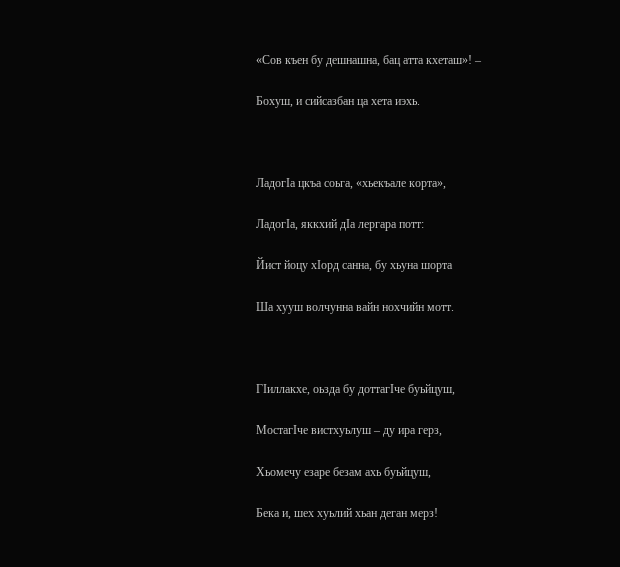«Сов къен бу дешнашна, бац атта кхеташ»! –

Бохуш, и сийсазбан ца хета иэхь.



ЛадогIа цкъа соьга, «хьекъале корта»,

ЛадогIа, яккхий дIа лергара потт:

Йист йоцу хIорд санна, бу хьуна шорта

Ша хууш волчунна вайн нохчийн мотт.



ГIиллакхе, оьзда бу доттагIче буьйцуш,

МостагIче вистхуьлуш – ду ира герз,

Хьомечу езаре безам ахь буьйцуш,

Бека и, шех хуьлий хьан деган мерз!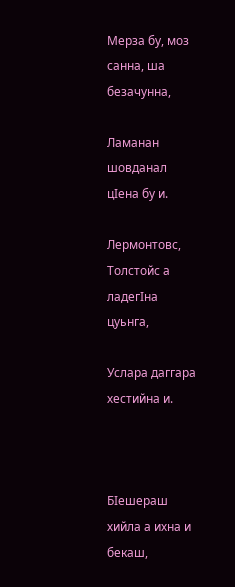Мерза бу, моз санна, ша безачунна,

Ламанан шовданал цIена бу и.

Лермонтовс, Толстойс а ладегIна цуьнга,

Услара даггара хестийна и.



БIешераш хийла а ихна и бекаш,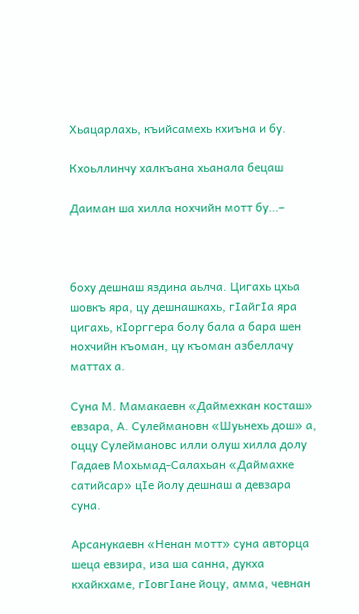Хьацарлахь, къийсамехь кхиъна и бу.

Кхоьллинчу халкъана хьанала бецаш

Даиман ша хилла нохчийн мотт бу…–



боху дешнаш яздина аьлча. Цигахь цхьа шовкъ яра, цу дешнашкахь, гIайгIа яра цигахь, кIорггера болу бала а бара шен нохчийн къоман, цу къоман азбеллачу маттах а.

Суна М. Мамакаевн «Даймехкан косташ» евзара, А. Сулеймановн «Шуьнехь дош» а, оццу Сулеймановс илли олуш хилла долу Гадаев Мохьмад-Салахьан «Даймахке сатийсар» цIе йолу дешнаш а девзара суна.

Арсанукаевн «Ненан мотт» суна авторца шеца евзира, иза ша санна, дукха кхайкхаме, гIовгIане йоцу, амма, чевнан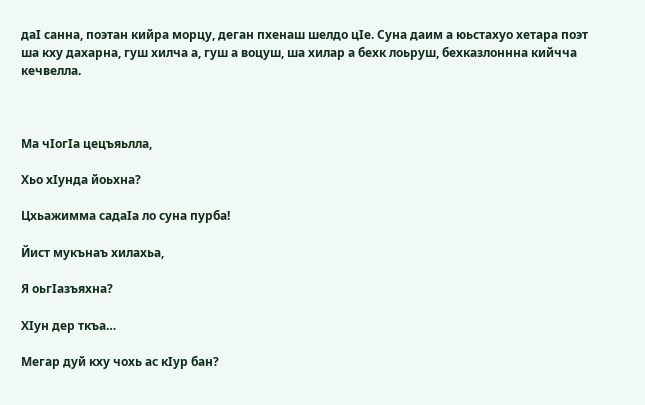даI санна, поэтан кийра морцу, деган пхенаш шелдо цIе. Суна даим а юьстахуо хетара поэт ша кху дахарна, гуш хилча а, гуш а воцуш, ша хилар а бехк лоьруш, бехказлоннна кийчча кечвелла.



Ма чIогIа цецъяьлла,

Хьо хIунда йоьхна?

Цхьажимма садаIа ло суна пурба!

Йист мукънаъ хилахьа,

Я оьгIазъяхна?

ХIун дер ткъа…

Мегар дуй кху чохь ас кIур бан?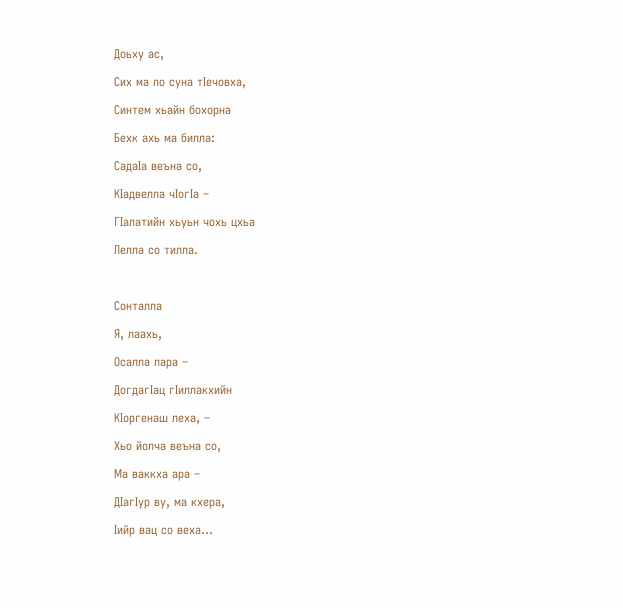Доьху ас,

Сих ма ло суна тIечовха,

Синтем хьайн бохорна

Бехк ахь ма билла:

СадаIа веъна со,

КIадвелла чIогIа –

ГIалатийн хьуьн чохь цхьа

Лелла со тилла.



Сонталла

Я, лаахь,

Осалла лара –

ДогдагIац гIиллакхийн

КIоргенаш леха, –

Хьо йолча веъна со,

Ма ваккха ара –

ДIагIур ву, ма кхера,

Iийр вац со веха…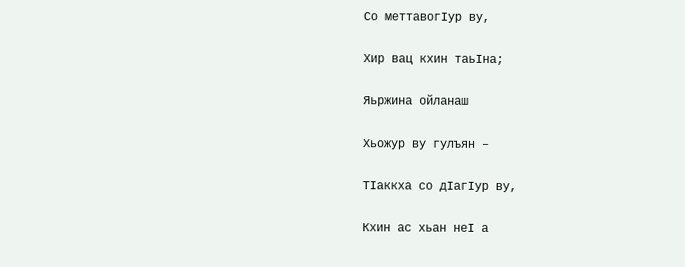Со меттавогIур ву,

Хир вац кхин таьIна;

Яьржина ойланаш

Хьожур ву гулъян –

ТIаккха со дIагIур ву,

Кхин ас хьан неI а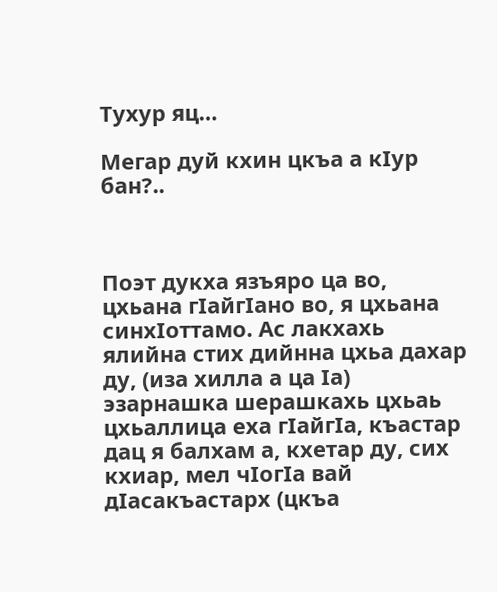Тухур яц…

Мегар дуй кхин цкъа а кIур бан?..



Поэт дукха язъяро ца во, цхьана гIайгIано во, я цхьана синхIоттамо. Ас лакхахь ялийна стих дийнна цхьа дахар ду, (иза хилла а ца Iа) эзарнашка шерашкахь цхьаь цхьаллица еха гIайгIа, къастар дац я балхам а, кхетар ду, сих кхиар, мел чIогIа вай дIасакъастарх (цкъа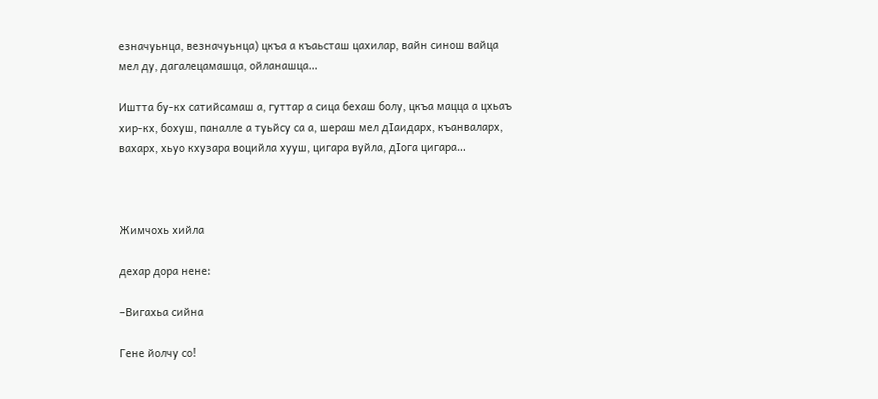езначуьнца, везначуьнца) цкъа а къаьсташ цахилар, вайн синош вайца мел ду, дагалецамашца, ойланашца…

Иштта бу-кх сатийсамаш а, гуттар а сица бехаш болу, цкъа мацца а цхьаъ хир-кх, бохуш, паналле а туьйсу са а, шераш мел дIаидарх, къанваларх, вахарх, хьуо кхузара воцийла хууш, цигара вуйла, дIога цигара…



Жимчохь хийла

дехар дора нене:

–Вигахьа сийна

Гене йолчу со!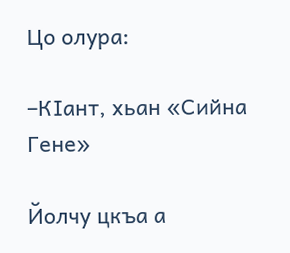Цо олура:

–КIант, хьан «Сийна Гене»

Йолчу цкъа а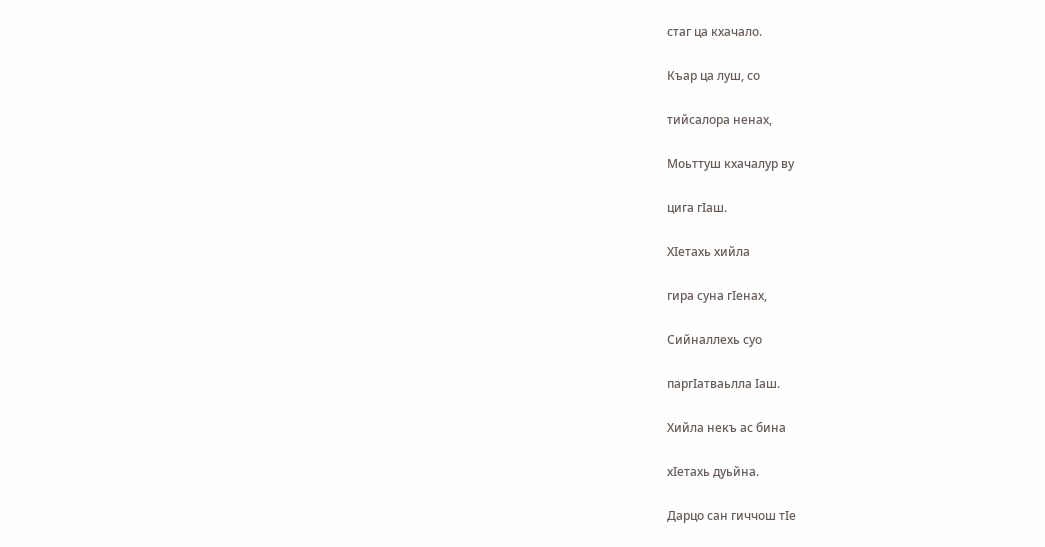стаг ца кхачало.

Къар ца луш, со

тийсалора ненах,

Моьттуш кхачалур ву

цига гIаш.

ХIетахь хийла

гира суна гIенах,

Сийналлехь суо

паргIатваьлла Iаш.

Хийла некъ ас бина

хIетахь дуьйна.

Дарцо сан гиччош тIе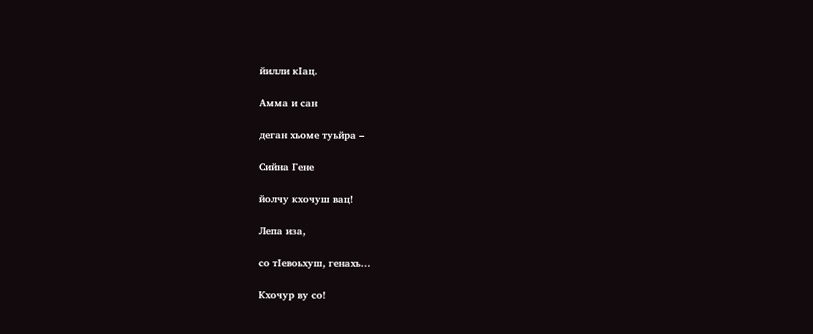йилли кIац.

Амма и сан

деган хьоме туьйра –

Сийна Гене

йолчу кхочуш вац!

Лепа иза,

со тIевоьхуш, генахь…

Кхочур ву со!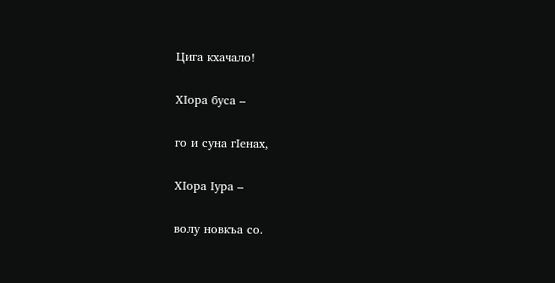Цига кхачало!

ХIора буса –

го и суна гIенах,

ХIора Iура –

волу новкъа со.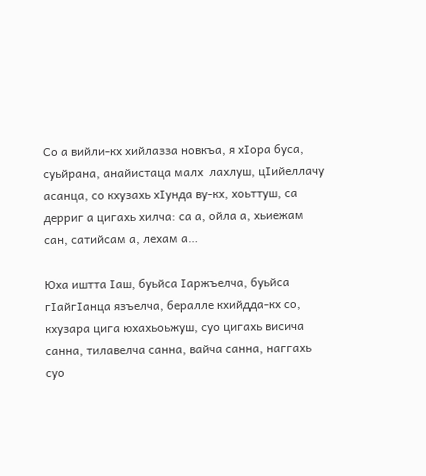Со а вийли-кх хийлазза новкъа, я хIора буса, суьйрана, анайистаца малх  лахлуш, цIийеллачу асанца, со кхузахь хIунда ву-кх, хоьттуш, са дерриг а цигахь хилча: са а, ойла а, хьиежам сан, сатийсам а, лехам а…

Юха иштта Iаш, буьйса Iаржъелча, буьйса гIайгIанца язъелча, бералле кхийдда-кх со, кхузара цига юхахьоьжуш, суо цигахь висича санна, тилавелча санна, вайча санна, наггахь суо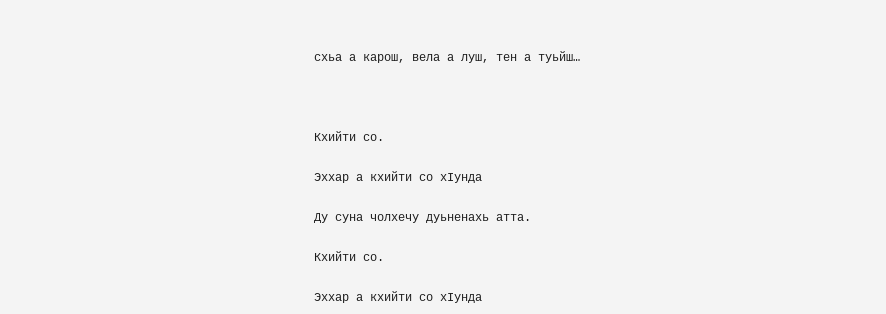схьа а карош, вела а луш, тен а туьйш…



Кхийти со.

Эххар а кхийти со хIунда

Ду суна чолхечу дуьненахь атта.

Кхийти со.

Эххар а кхийти со хIунда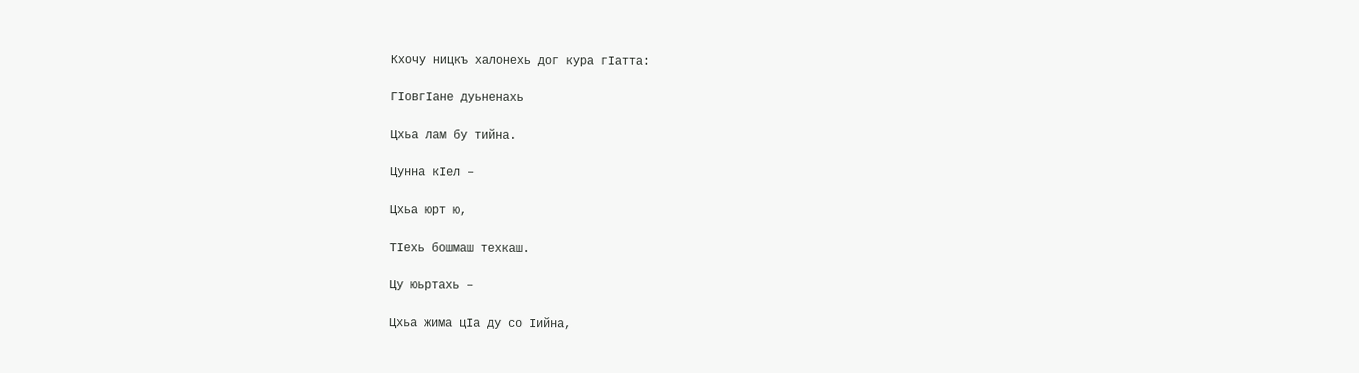Кхочу ницкъ халонехь дог кура гIатта:

ГIовгIане дуьненахь

Цхьа лам бу тийна.

Цунна кIел –

Цхьа юрт ю,

ТIехь бошмаш техкаш.

Цу юьртахь –

Цхьа жима цIа ду со Iийна,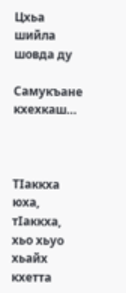Цхьа шийла шовда ду

Самукъане кхехкаш…



ТIаккха юха, тIаккха, хьо хьуо хьайх кхетта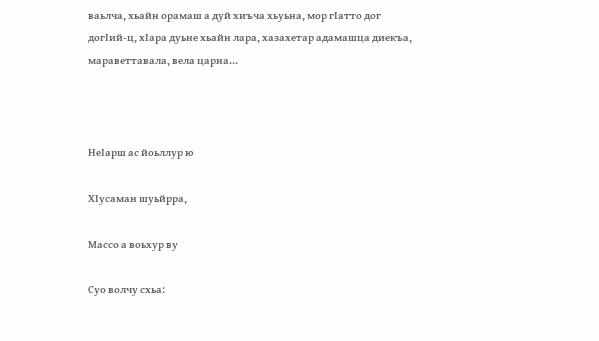ваьлча, хьайн орамаш а дуй хиъча хьуьна, мор гIатто дог догIий-ц, хIара дуьне хьайн лара, хазахетар адамашца диекъа, мараветтавала, вела царна…



НеIарш ас йоьллур ю

ХIусаман шуьйрра,

Массо а воьхур ву

Суо волчу схьа: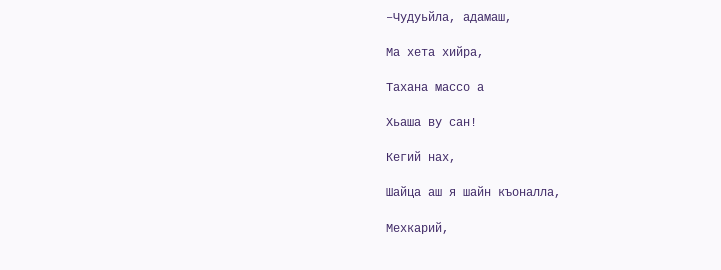–Чудуьйла, адамаш,

Ма хета хийра,

Тахана массо а

Хьаша ву сан!

Кегий нах,

Шайца аш я шайн къоналла,

Мехкарий,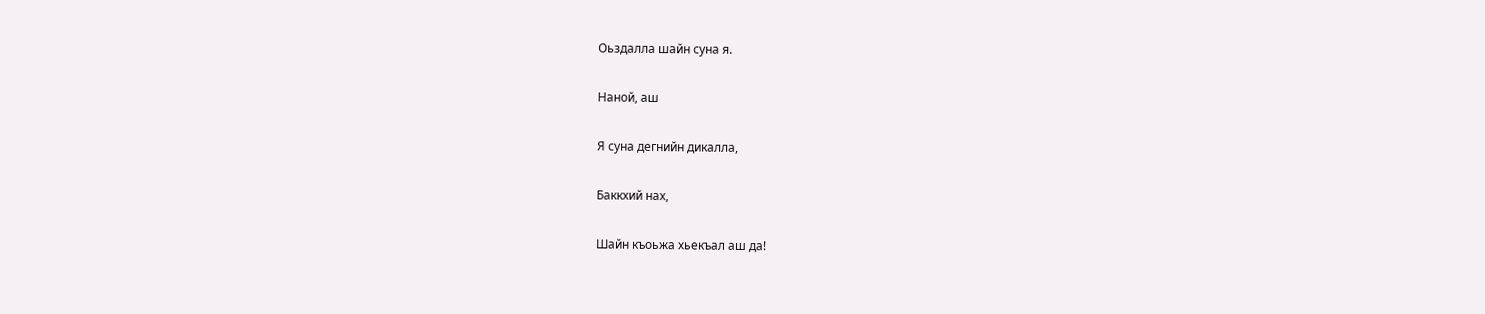Оьздалла шайн суна я.

Наной, аш

Я суна дегнийн дикалла,

Баккхий нах,

Шайн къоьжа хьекъал аш да!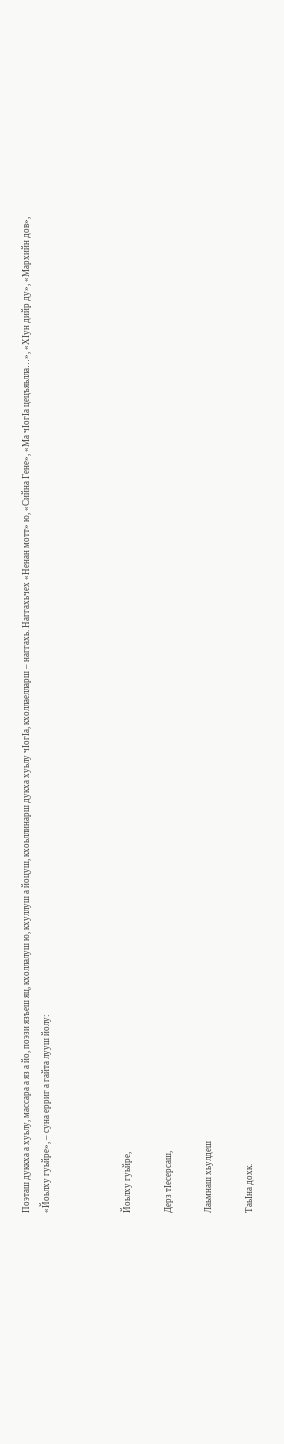Поэташ дуккха а хуьлу, массара а яз а йо, поэзи язъеш яц, кхоллалуш ю, кхуллуш а йоцуш, кхоьллинарш дукха хуьлу чIогIа, кхоллаелларш – наггахь. Наггахьчех «Ненан мотт» ю, «Сийна Гене», «Ма чIогIа цецъяьлла…», «ХIун дийр ду», «Мархийн дов», «Йоьлху гуьйре», – суна ерриг а гайта лууш йолу:



Йоьлху гуьйре,

Дерз тIесерсаш,

Лаьмнаш хьулдеш

ТаьIна дохк.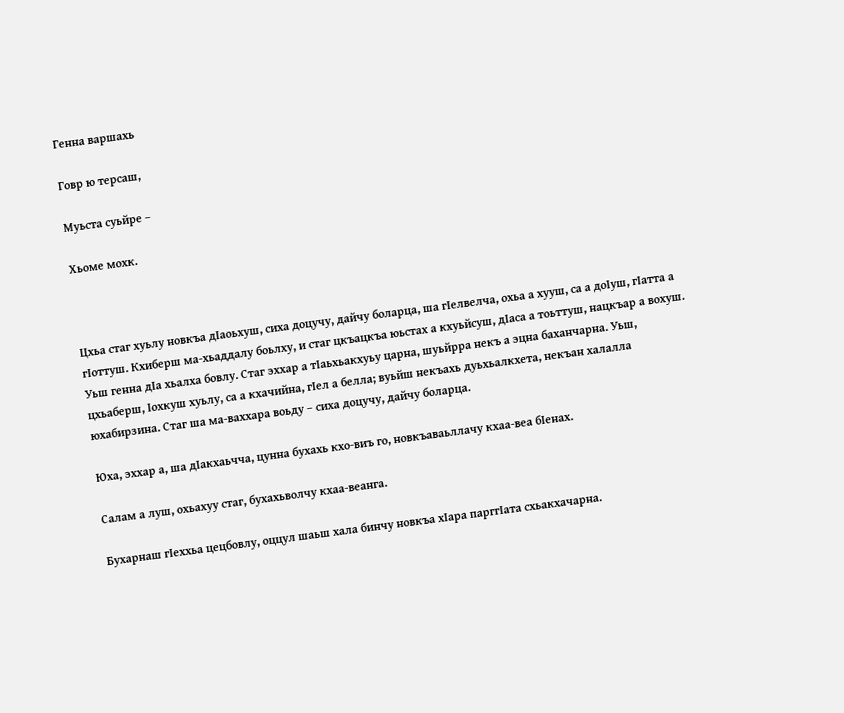Генна варшахь

Говр ю терсаш,

Муьста суьйре –

Хьоме мохк.



Цхьа стаг хуьлу новкъа дIаоьхуш, сиха доцучу, дайчу боларца, ша гIелвелча, охьа а хууш, са а доIуш, гIатта а гIоттуш. Кхиберш ма-хьаддалу боьлху, и стаг цкъацкъа юьстах а кхуьйсуш, дIаса а тоьттуш, нацкъар а вохуш. Уьш генна дIа хьалха бовлу. Стаг эххар а тIаьхьакхуьу царна, шуьйрра некъ а эцна баханчарна. Уьш, цхьаберш, Iохкуш хуьлу, са а кхачийна, гIел а белла; вуьйш некъахь дуьхьалкхета, некъан халалла юхабирзина. Стаг ша ма-ваххара воьду – сиха доцучу, дайчу боларца.

Юха, эххар а, ша дIакхаьчча, цунна бухахь кхо-виъ го, новкъаваьллачу кхаа-веа бIенах.

Салам а луш, охьахуу стаг, бухахьволчу кхаа-веанга.

Бухарнаш гIеххьа цецбовлу, оццул шаьш хала бинчу новкъа хIара парггIата схьакхачарна.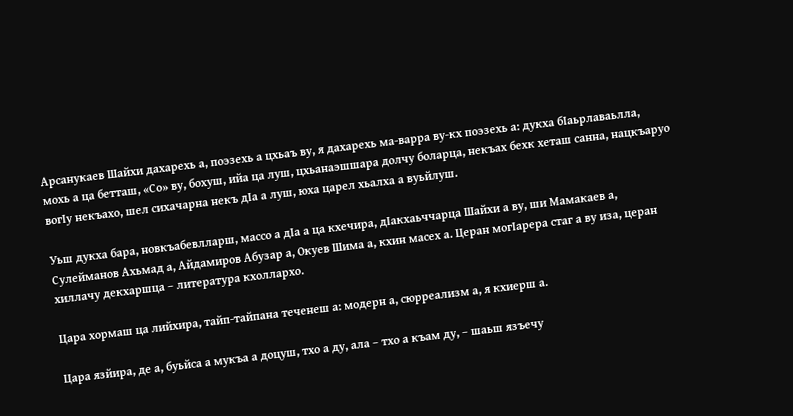Арсанукаев Шайхи дахарехь а, поэзехь а цхьаъ ву, я дахарехь ма-варра ву-кх поэзехь а: дукха бIаьрлаваьлла, мохь а ца бетташ, «Со» ву, бохуш, ийа ца луш, цхьанаэшшара долчу боларца, некъах бехк хеташ санна, нацкъаруо вогIу некъахо, шел сихачарна некъ дIа а луш, юха царел хьалха а вуьйлуш.

Уьш дукха бара, новкъабевлларш, массо а дIа а ца кхечира, дIакхаьччарца Шайхи а ву, ши Мамакаев а, Сулейманов Ахьмад а, Айдамиров Абузар а, Окуев Шима а, кхин масех а. Церан могIарера стаг а ву иза, церан хиллачу декхаршца – литература кхоллархо.

Цара хормаш ца лийхира, тайп-тайпана теченеш а: модерн а, сюрреализм а, я кхиерш а.

Цара язйира, де а, буьйса а мукъа а доцуш, тхо а ду, ала – тхо а къам ду, – шаьш язъечу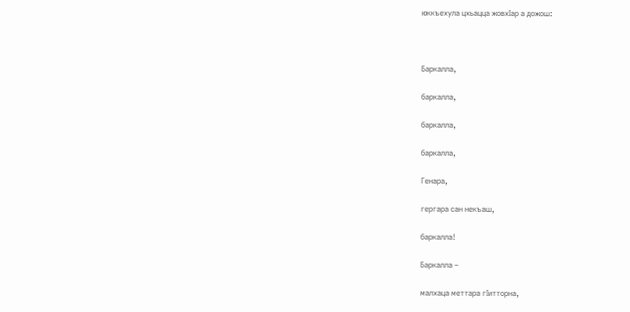юккъехула цхьацца жовхIар а дожош:



Баркалла,

баркалла,

баркалла,

баркалла,

Генара,

гергара сан некъаш,

баркалла!

Баркалла –

малхаца меттара гIитторна,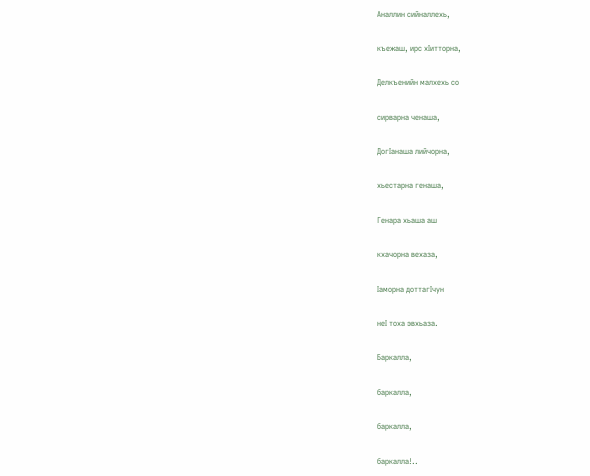Аналлин сийналлехь,

къежаш, ирс хIитторна,

Делкъенийн малхехь со

сирварна ченаша,

ДогIанаша лийчорна,

хьестарна генаша,

Генара хьаша аш

кхачорна вехаза,

Iаморна доттагIчун

неI тоха эвхьаза.

Баркалла,

баркалла,

баркалла,

баркалла!..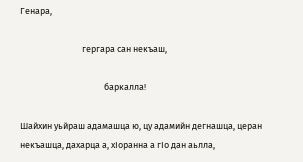Генара,

                               гергара сан некъаш,

                                          баркалла!

Шайхин уьйраш адамашца ю, цу адамийн дегнашца, церан некъашца, дахарца а, хIоранна а гIо дан аьлла,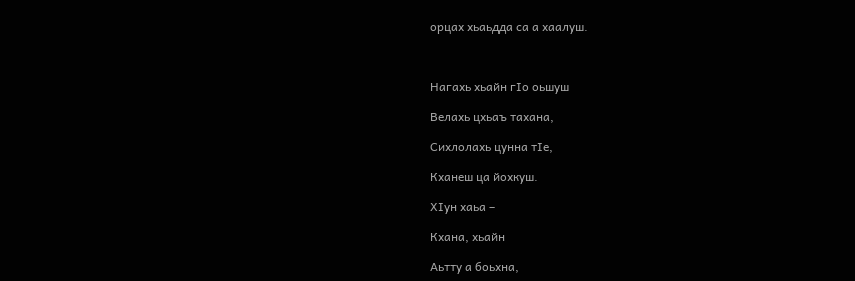орцах хьаьдда са а хаалуш.



Нагахь хьайн гIо оьшуш

Велахь цхьаъ тахана,

Сихлолахь цунна тIе,

Кханеш ца йохкуш.

ХIун хаьа –

Кхана, хьайн

Аьтту а боьхна,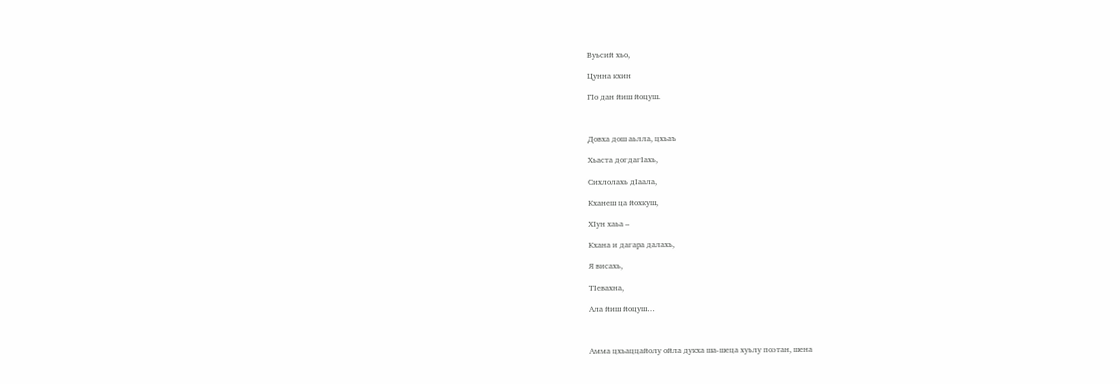Вуьсий хьо,

Цунна кхин

ГIо дан йиш йоцуш.



Довха дош аьлла, цхьаъ

Хьаста догдагIахь,

Сихлолахь дIаала,

Кханеш ца йохкуш,

ХIун хаьа –

Кхана и дагара далахь,

Я висахь,

ТIевахна,

Ала йиш йоцуш…



Амма цхьаццайолу ойла дукха ша-шеца хуьлу поэтан, шена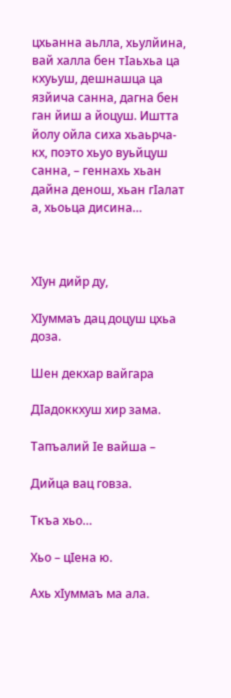цхьанна аьлла, хьулйина, вай халла бен тIаьхьа ца кхуьуш, дешнашца ца язйича санна, дагна бен ган йиш а йоцуш. Иштта йолу ойла сиха хьаьрча-кх, поэто хьуо вуьйцуш санна, – геннахь хьан дайна денош, хьан гIалат а, хьоьца дисина…



ХIун дийр ду,

ХIуммаъ дац доцуш цхьа доза.

Шен декхар вайгара

ДIадоккхуш хир зама.

Тапъалий Iе вайша –

Дийца вац говза.

Ткъа хьо…

Хьо – цIена ю.

Ахь хIуммаъ ма ала.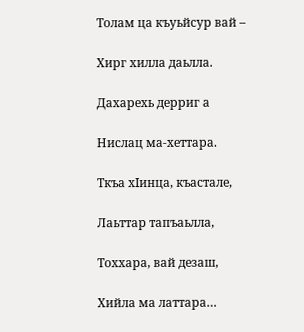Толам ца къуьйсур вай –

Хирг хилла даьлла.

Дахарехь дерриг а

Нислац ма-хеттара.

Ткъа хIинца, къастале,

Лаьттар тапъаьлла,

Тоххара, вай дезаш,

Хийла ма латтара…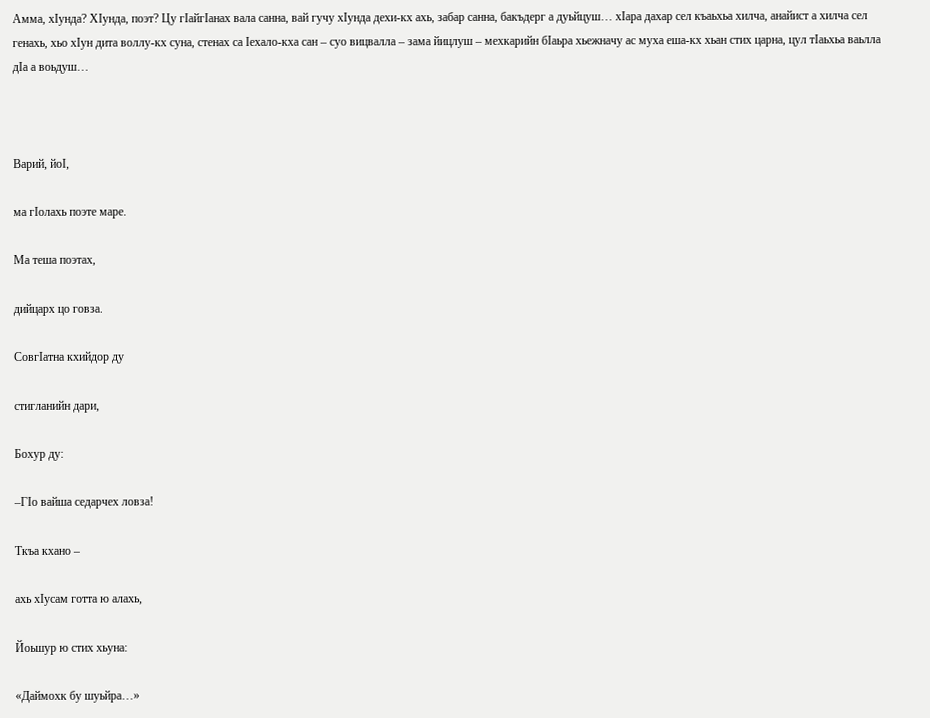Амма, хIунда? ХIунда, поэт? Цу гIайгIанах вала санна, вай гучу хIунда дехи-кх ахь, забар санна, бакъдерг а дуьйцуш… хIара дахар сел къаьхьа хилча, анайист а хилча сел генахь, хьо хIун дита воллу-кх суна, стенах са Iехало-кха сан – суо вицвалла – зама йицлуш – мехкарийн бIаьра хьежначу ас муха еша-кх хьан стих царна, цул тIаьхьа ваьлла дIа а воьдуш…



Варий, йоI,

ма гIолахь поэте маре.

Ма теша поэтах,

дийцарх цо говза.

СовгIатна кхийдор ду

стигланийн дари,

Бохур ду:

–ГIо вайша седарчех ловза!

Ткъа кхано –

ахь хIусам готта ю алахь,

Йоьшур ю стих хьуна:

«Даймохк бу шуьйра…»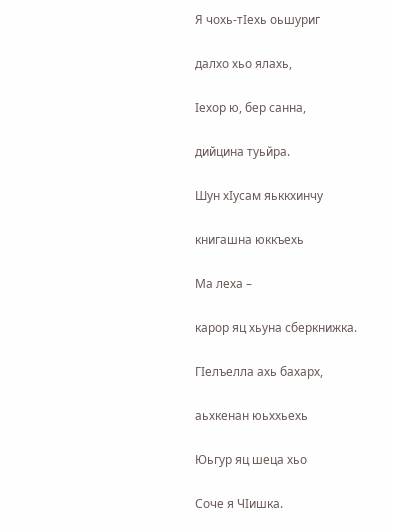Я чохь-тIехь оьшуриг

далхо хьо ялахь,

Iехор ю, бер санна,

дийцина туьйра.

Шун хIусам яьккхинчу

книгашна юккъехь

Ма леха –

карор яц хьуна сберкнижка.

ГIелъелла ахь бахарх,

аьхкенан юьххьехь

Юьгур яц шеца хьо

Соче я ЧIишка.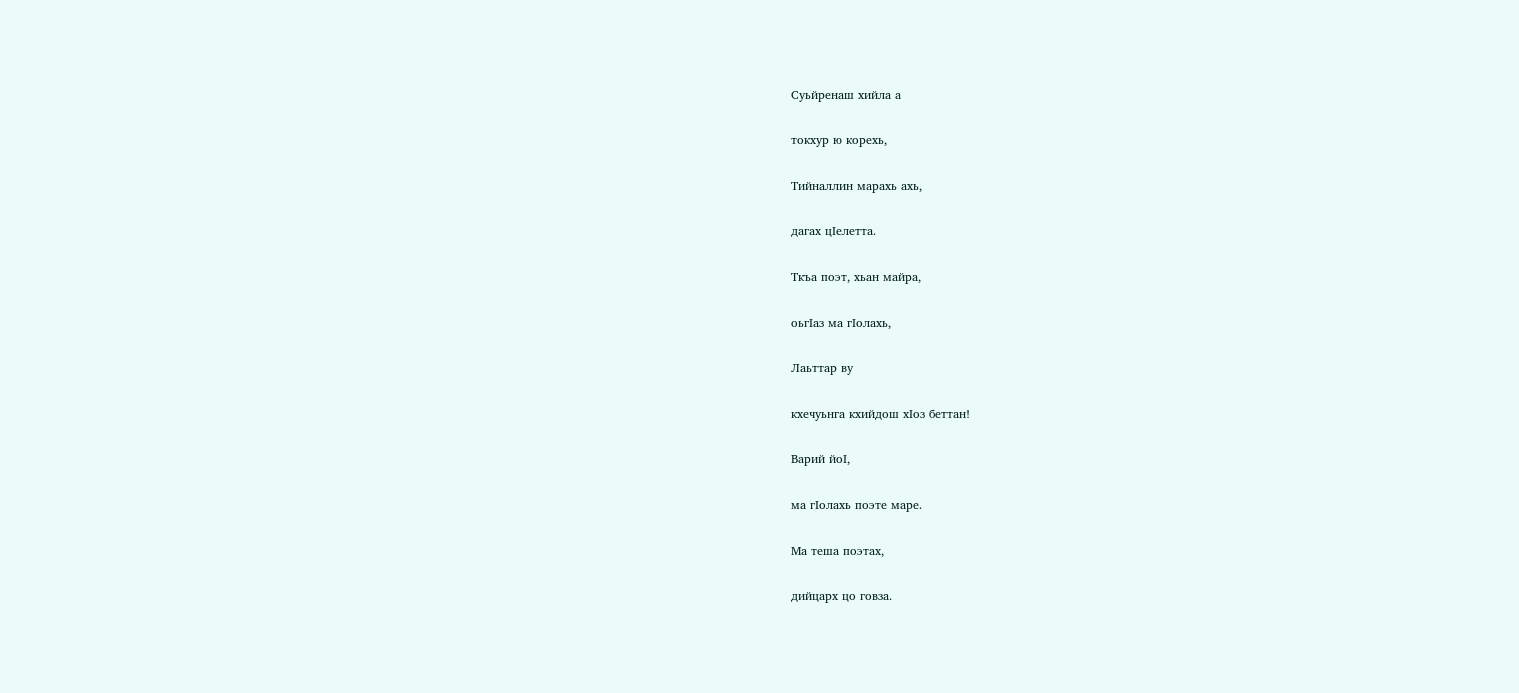Суьйренаш хийла а

токхур ю корехь,

Тийналлин марахь ахь,

дагах цIелетта.

Ткъа поэт, хьан майра,

оьгIаз ма гIолахь,

Лаьттар ву

кхечуьнга кхийдош хIоз беттан!

Варий йоI,

ма гIолахь поэте маре.

Ма теша поэтах,

дийцарх цо говза.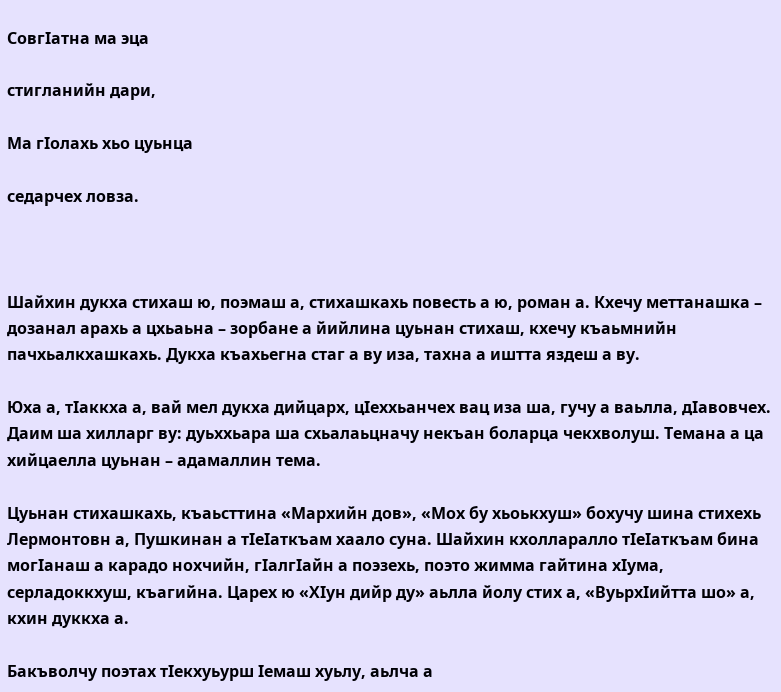СовгIатна ма эца

стигланийн дари,

Ма гIолахь хьо цуьнца

седарчех ловза.



Шайхин дукха стихаш ю, поэмаш а, стихашкахь повесть а ю, роман а. Кхечу меттанашка – дозанал арахь а цхьаьна – зорбане а йийлина цуьнан стихаш, кхечу къаьмнийн пачхьалкхашкахь. Дукха къахьегна стаг а ву иза, тахна а иштта яздеш а ву.

Юха а, тIаккха а, вай мел дукха дийцарх, цIеххьанчех вац иза ша, гучу а ваьлла, дIавовчех. Даим ша хилларг ву: дуьххьара ша схьалаьцначу некъан боларца чекхволуш. Темана а ца хийцаелла цуьнан – адамаллин тема.

Цуьнан стихашкахь, къаьсттина «Мархийн дов», «Мох бу хьоькхуш» бохучу шина стихехь Лермонтовн а, Пушкинан а тIеIаткъам хаало суна. Шайхин кхолларалло тIеIаткъам бина могIанаш а карадо нохчийн, гIалгIайн а поэзехь, поэто жимма гайтина хIума, серладоккхуш, къагийна. Царех ю «ХIун дийр ду» аьлла йолу стих а, «ВуьрхIийтта шо» а, кхин дуккха а.

Бакъволчу поэтах тIекхуьурш Iемаш хуьлу, аьлча а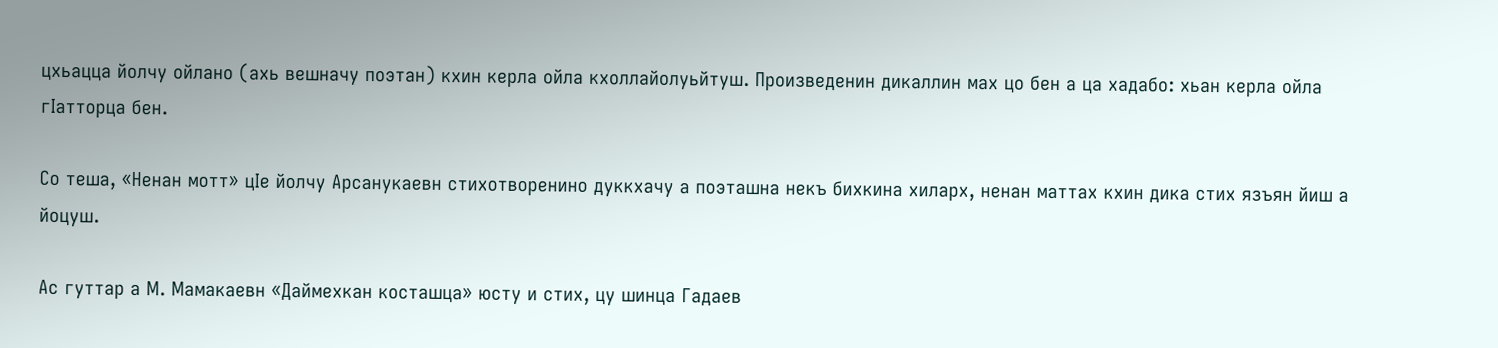цхьацца йолчу ойлано (ахь вешначу поэтан) кхин керла ойла кхоллайолуьйтуш. Произведенин дикаллин мах цо бен а ца хадабо: хьан керла ойла гIатторца бен.

Со теша, «Ненан мотт» цIе йолчу Арсанукаевн стихотворенино дуккхачу а поэташна некъ бихкина хиларх, ненан маттах кхин дика стих язъян йиш а йоцуш.

Ас гуттар а М. Мамакаевн «Даймехкан косташца» юсту и стих, цу шинца Гадаев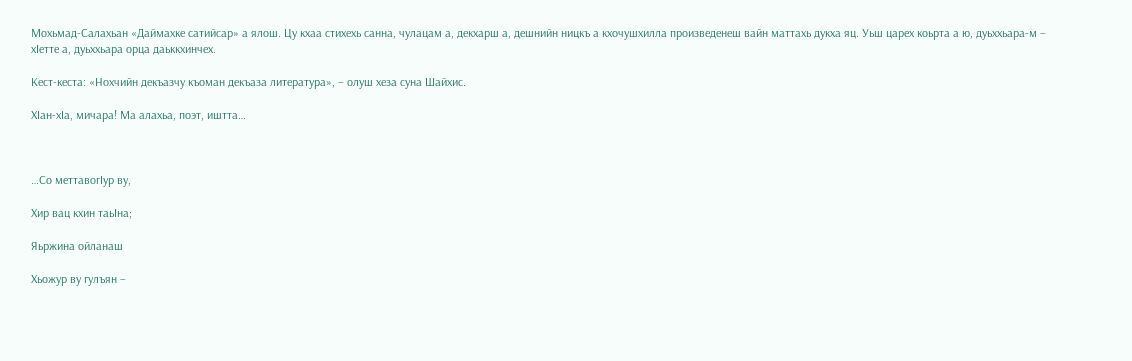Мохьмад-Салахьан «Даймахке сатийсар» а ялош. Цу кхаа стихехь санна, чулацам а, декхарш а, дешнийн ницкъ а кхочушхилла произведенеш вайн маттахь дукха яц. Уьш царех коьрта а ю, дуьххьара-м – хIетте а, дуьххьара орца даьккхинчех.

Кест-кеста: «Нохчийн декъазчу къоман декъаза литература», – олуш хеза суна Шайхис.

ХIан-хIа, мичара! Ма алахьа, поэт, иштта…



…Со меттавогIур ву,

Хир вац кхин таьIна;

Яьржина ойланаш

Хьожур ву гулъян –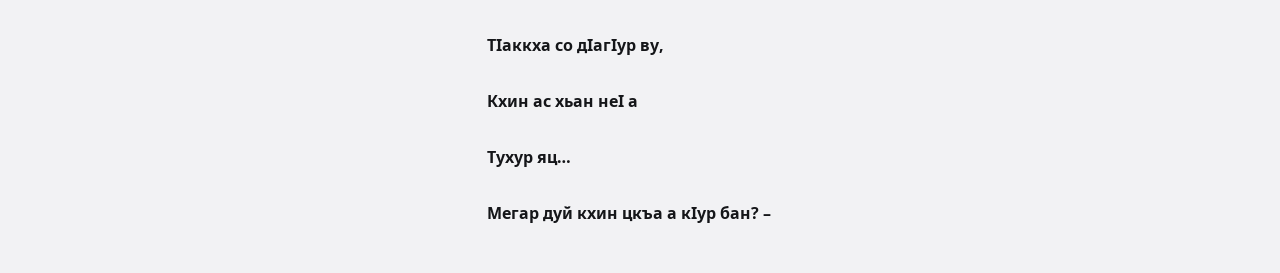ТIаккха со дIагIур ву,

Кхин ас хьан неI а

Тухур яц…

Мегар дуй кхин цкъа а кIур бан? –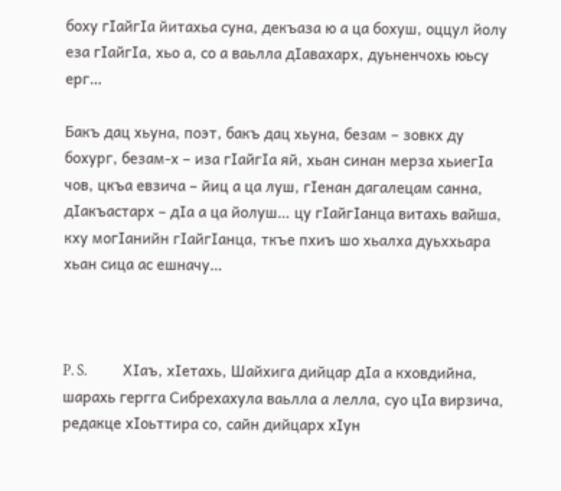боху гIайгIа йитахьа суна, декъаза ю а ца бохуш, оццул йолу еза гIайгIа, хьо а, со а ваьлла дIавахарх, дуьненчохь юьсу ерг…

Бакъ дац хьуна, поэт, бакъ дац хьуна, безам – зовкх ду бохург, безам-х – иза гIайгIа яй, хьан синан мерза хьиегIа чов, цкъа евзича – йиц а ца луш, гIенан дагалецам санна, дIакъастарх – дIа а ца йолуш… цу гIайгIанца витахь вайша, кху могIанийн гIайгIанца, ткъе пхиъ шо хьалха дуьххьара хьан сица ас ешначу…



P. S.            ХIаъ, хIетахь, Шайхига дийцар дIа а кховдийна, шарахь гергга Сибрехахула ваьлла а лелла, суо цIа вирзича, редакце хIоьттира со, сайн дийцарх хIун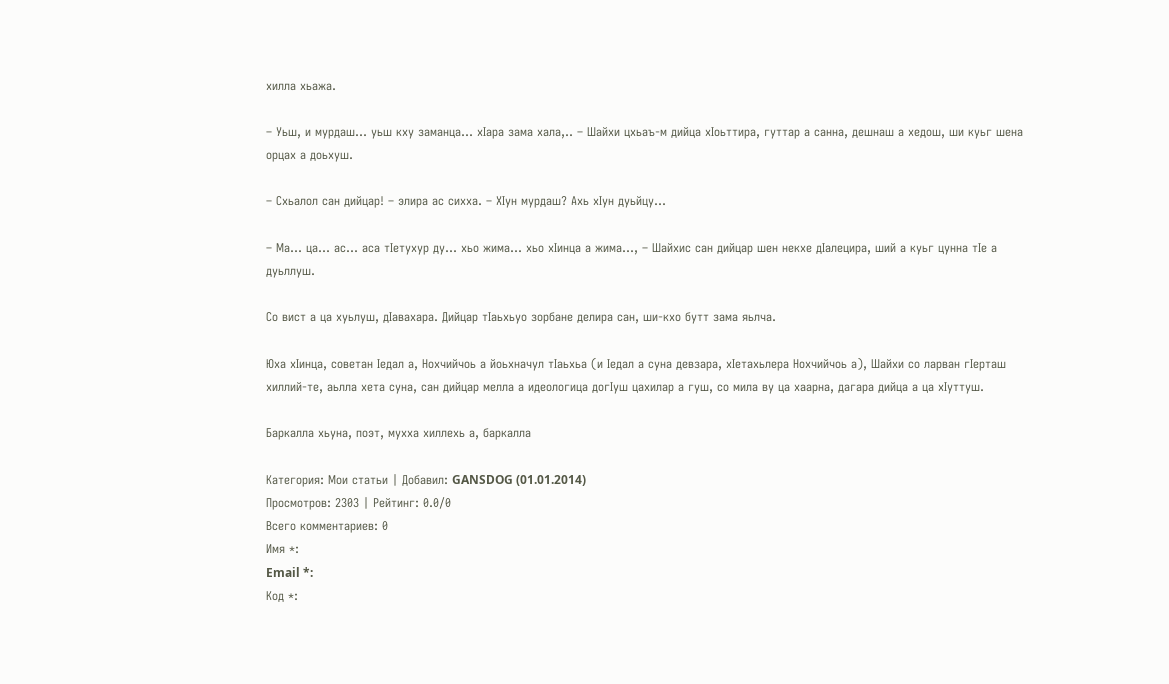хилла хьажа.

– Уьш, и мурдаш… уьш кху заманца… хIара зама хала,.. – Шайхи цхьаъ-м дийца хIоьттира, гуттар а санна, дешнаш а хедош, ши куьг шена орцах а доьхуш.

– Схьалол сан дийцар! – элира ас сихха. – ХIун мурдаш? Ахь хIун дуьйцу…

– Ма… ца… ас… аса тIетухур ду… хьо жима… хьо хIинца а жима…, – Шайхис сан дийцар шен некхе дIалецира, ший а куьг цунна тIе а дуьллуш.

Со вист а ца хуьлуш, дIавахара. Дийцар тIаьхьуо зорбане делира сан, ши-кхо бутт зама яьлча.

Юха хIинца, советан Iедал а, Нохчийчоь а йоьхначул тIаьхьа (и Iедал а суна девзара, хIетахьлера Нохчийчоь а), Шайхи со ларван гIерташ хиллий-те, аьлла хета суна, сан дийцар мелла а идеологица догIуш цахилар а гуш, со мила ву ца хаарна, дагара дийца а ца хIуттуш.

Баркалла хьуна, поэт, мухха хиллехь а, баркалла

Категория: Мои статьи | Добавил: GANSDOG (01.01.2014)
Просмотров: 2303 | Рейтинг: 0.0/0
Всего комментариев: 0
Имя *:
Email *:
Код *: